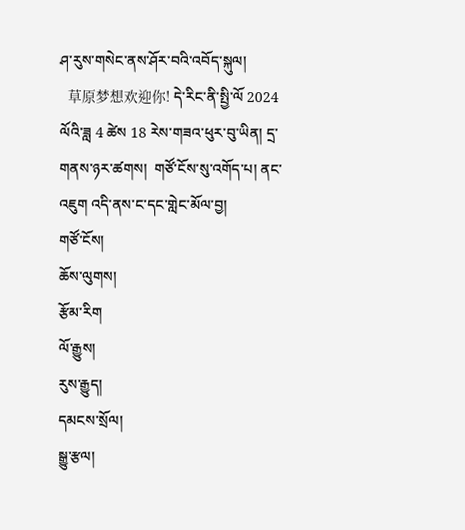ཤ་རུས་གསེང་ནས་ཤོར་བའི་འབོད་སྐུལ།
  草原梦想欢迎你! དེ་རིང་ནི་སྤྱི་ལོ 2024 ལོའི་ཟླ 4 ཚེས 18 རེས་གཟའ་ཕུར་བུ་ཡིན། དྲ་གནས་ཉར་ཚགས།  གཙོ་ངོས་སུ་འགོད་པ། ནང་འཇུག འདི་ནས་ང་དང་གླེང་མོལ་བྱ།
གཙོ་ངོས།
ཆོས་ལུགས།
རྩོམ་རིག
ལོ་རྒྱུས།
རུས་རྒྱུད།
དམངས་སྲོལ།
སྒྱུ་རྩལ།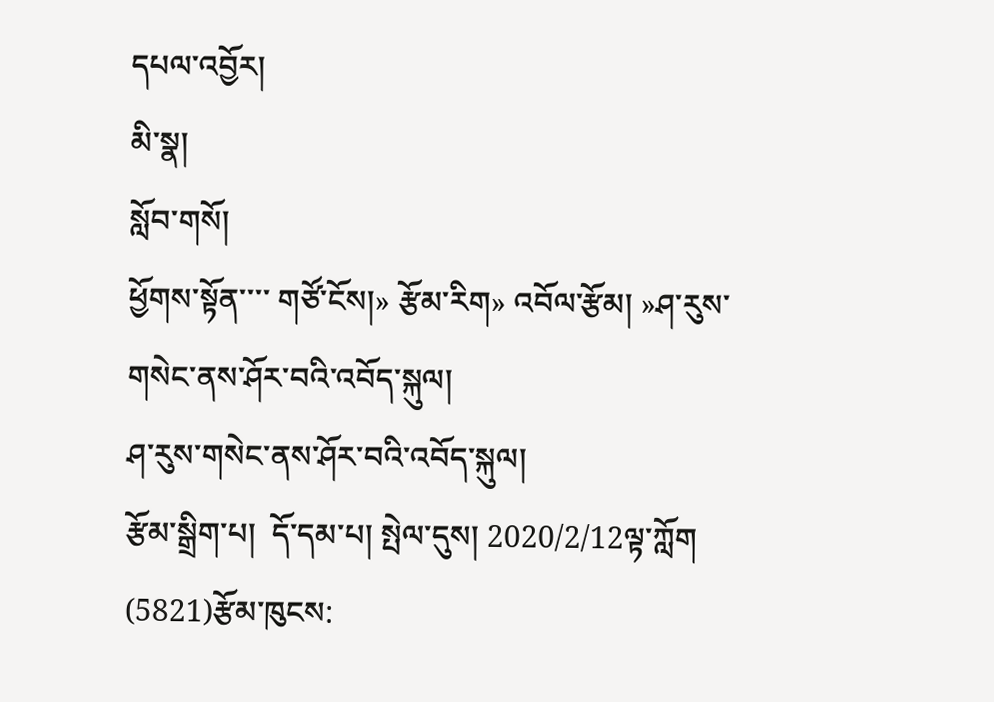དཔལ་འབྱོར།
མི་སྣ།
སློབ་གསོ།
ཕྱོགས་སྟོན་་་་ གཙོ་ངོས།» རྩོམ་རིག» འབོལ་རྩོམ། »ཤ་རུས་གསེང་ནས་ཤོར་བའི་འབོད་སྐུལ།
ཤ་རུས་གསེང་ནས་ཤོར་བའི་འབོད་སྐུལ།
རྩོམ་སྒྲིག་པ།  དོ་དམ་པ། སྤེལ་དུས། 2020/2/12ལྟ་ཀློག (5821)རྩོམ་ཁུངས: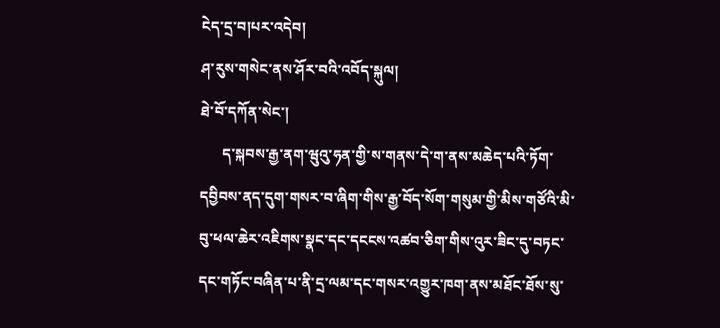ངེད་དྲ་བ།པར་འདེབ།
ཤ་རུས་གསེང་ནས་ཤོར་བའི་འབོད་སྐུལ།
ཐེ་བོ་དཀོན་སེང་།
      ད་སྐབས་རྒྱ་ནག་ཝུའུ་ཧན་གྱི་ས་གནས་དེ་ག་ནས་མཆེད་པའི་ཏོག་དབྱིབས་ནད་དུག་གསར་བ་ཞིག་གིས་རྒྱ་བོད་སོག་གསུམ་གྱི་མིས་གཙོའི་མི་བུ་ཕལ་ཆེར་འཇིགས་སྣང་དང་དངངས་འཚབ་ཅིག་གིས་འུར་ཟིང་དུ་བཏང་དང་གཏོང་བཞིན་པ་ནི་དྲ་ལམ་དང་གསར་འགྱུར་ཁག་ནས་མཐོང་ཐོས་སུ་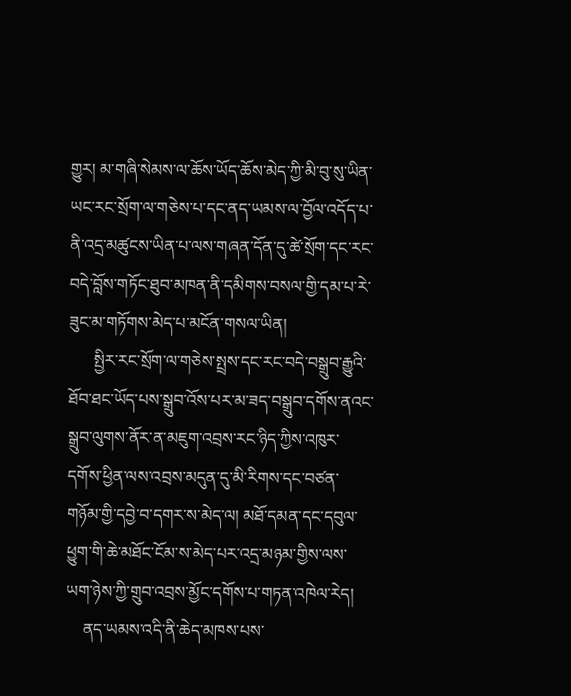གྱུར། མ་གཞི་སེམས་ལ་ཆོས་ཡོད་ཆོས་མེད་ཀྱི་མི་བུ་སུ་ཡིན་ཡང་རང་སྲོག་ལ་གཅེས་པ་དང་ནད་ཡམས་ལ་བྱོལ་འདོད་པ་ནི་འདྲ་མཚུངས་ཡིན་པ་ལས་གཞན་དོན་དུ་ཚེ་སྲོག་དང་རང་བདེ་བློས་གཏོང་ཐུབ་མཁན་ནི་དམིགས་བསལ་གྱི་དམ་པ་རེ་ཟུང་མ་གཏོགས་མེད་པ་མངོན་གསལ་ཡིན།
      སྤྱིར་རང་སྲོག་ལ་གཅེས་སྤྲས་དང་རང་བདེ་བསྒྲུབ་རྒྱུའི་ཐོབ་ཐང་ཡོད་པས་སྒྲུབ་འོས་པར་མ་ཟད་བསྒྲུབ་དགོས་ནའང་སྒྲུབ་ལུགས་ནོར་ན་མཇུག་འབྲས་རང་ཉིད་ཀྱིས་འཁུར་དགོས་ཕྱིན་ལས་འབྲས་མདུན་དུ་མི་རིགས་དང་བཙན་གཉོམ་གྱི་དབྱེ་བ་དགར་ས་མེད་ལ། མཐོ་དམན་དང་དབུལ་ཕྱུག་གི་ཆེ་མཐོང་ངོམ་ས་མེད་པར་འདྲ་མཉམ་གྱིས་ལས་ཡག་ཉེས་ཀྱི་གྲུབ་འབྲས་མྱོང་དགོས་པ་གཏན་འཁེལ་རེད།
    ནད་ཡམས་འདི་ནི་ཆེད་མཁས་པས་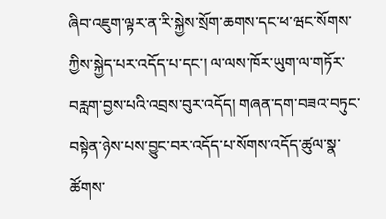ཞིབ་འཇུག་ལྟར་ན་རི་སྐྱེས་སྲོག་ཆགས་དང་ཕ་ཝང་སོགས་ཀྱིས་སྐྱེད་པར་འདོད་པ་དང་། ལ་ལས་ཁོར་ཡུག་ལ་གཏོར་བརླག་བྱས་པའི་འབྲས་བུར་འདོད། གཞན་དག་བཟའ་བཏུང་བསྟེན་ཉེས་པས་བྱུང་བར་འདོད་པ་སོགས་འདོད་ཚུལ་སྣ་ཚོགས་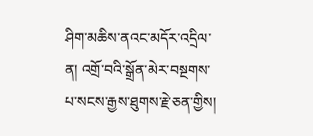ཤིག་མཆིས་ནའང་མདོར་འདྲིལ་ན། འགྲོ་བའི་སྒྲོན་མེར་བསྔགས་པ་སངས་རྒྱས་ཐུགས་རྗེ་ཅན་གྱིས།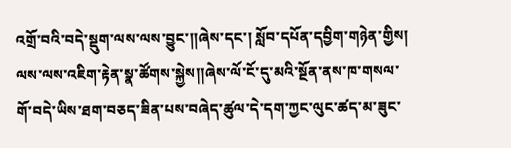འགྲོ་བའི་བདེ་སྡུག་ལས་ལས་བྱུང་།།ཞེས་དང་། སློབ་དཔོན་དབྱིག་གཉེན་གྱིས། ལས་ལས་འཇིག་རྟེན་སྣ་ཚོགས་སྐྱེས།།ཞེས་ལོ་ངོ་དུ་མའི་སྔོན་ནས་ཁ་གསལ་གོ་བདེ་ཡིས་ཐག་བཅད་ཟིན་པས་བཞེད་ཚུལ་དེ་དག་ཀྱང་ལུང་ཚད་མ་ཟུང་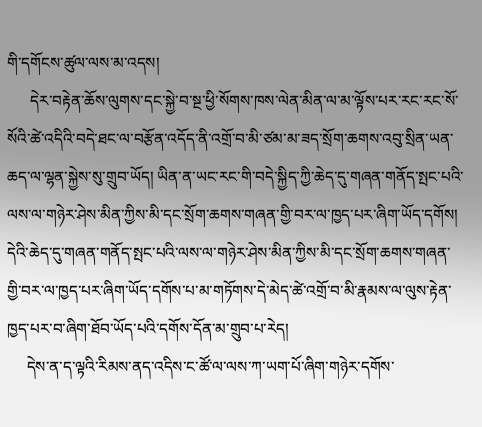གི་དགོངས་ཚུལ་ལས་མ་འདས།
      དེར་བརྟེན་ཆོས་ལུགས་དང་སྐྱེ་བ་སྔ་ཕྱི་སོགས་ཁས་ལེན་མིན་ལ་མ་ལྟོས་པར་རང་རང་སོ་སོའི་ཚེ་འདིའི་བདེ་ཐང་ལ་བརྩོན་འདོད་ནི་འགྲོ་བ་མི་ཙམ་མ་ཟད་སྲོག་ཆགས་འབུ་སྲིན་ཡན་ཆད་ལ་ལྷན་སྐྱེས་སུ་གྲུབ་ཡོད། ཡིན་ན་ཡང་རང་གི་བདེ་སྐྱིད་ཀྱི་ཆེད་དུ་གཞན་གནོད་སྤང་པའི་ལས་ལ་གཉེར་ཤེས་མིན་ཀྱིས་མི་དང་སྲོག་ཆགས་གཞན་གྱི་བར་ལ་ཁྱད་པར་ཞིག་ཡོད་དགོས། དེའི་ཆེད་དུ་གཞན་གནོད་སྤང་པའི་ལས་ལ་གཉེར་ཤེས་མིན་ཀྱིས་མི་དང་སྲོག་ཆགས་གཞན་གྱི་བར་ལ་ཁྱད་པར་ཞིག་ཡོད་དགོས་པ་མ་གཏོགས་དེ་མེད་ཚེ་འགྲོ་བ་མི་རྣམས་ལ་ལུས་རྟེན་ཁྱད་པར་བ་ཞིག་ཐོབ་ཡོད་པའི་དགོས་དོན་མ་གྲུབ་པ་རེད།
     དེས་ན་ད་ལྟའི་རིམས་ནད་འདིས་ང་ཚོ་ལ་ལས་ཀ་ཡག་པོ་ཞིག་གཉེར་དགོས་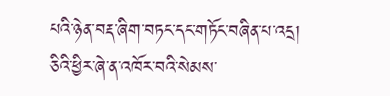པའི་ཉེན་བརྡ་ཞིག་བཏང་དང་གཏོང་བཞིན་པ་འདྲ། ཅིའི་ཕྱིར་ཞེ་ན་འཁོར་བའི་སེམས་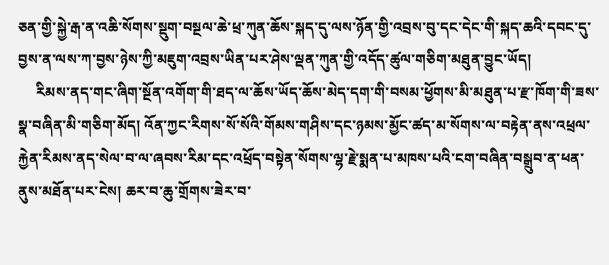ཅན་གྱི་སྐྱེ་རྒ་ན་འཆི་སོགས་སྡུག་བསྔལ་ཆེ་ཕྲ་ཀུན་ཆོས་སྐད་དུ་ལས་ཉོན་གྱི་འབྲས་བུ་དང་དེང་གི་སྐད་ཆའི་དབང་དུ་བྱས་ན་ལས་ཀ་བྱས་ཉེས་ཀྱི་མཇུག་འབྲས་ཡིན་པར་ཤེས་ལྡན་ཀུན་གྱི་འདོད་ཚུལ་གཅིག་མཐུན་བྱུང་ཡོད།
     རིམས་ནད་གང་ཞིག་སྔོན་འགོག་གི་ཐད་ལ་ཆོས་ཡོད་ཆོས་མེད་དག་གི་བསམ་ཕྱོགས་མི་མཐུན་པ་རྫ་ཁོག་གི་ཟས་སྣ་བཞིན་མི་གཅིག་མོད། འོན་ཀྱང་རིགས་སོ་སོའི་གོམས་གཤིས་དང་ཉམས་མྱོང་ཚད་མ་སོགས་ལ་བརྟེན་ནས་འཕྲལ་རྐྱེན་རིམས་ནད་སེལ་བ་ལ་ཞབས་རིམ་དང་འཕྲོད་བསྟེན་སོགས་ལྷ་རྗེ་སྨན་པ་མཁས་པའི་ངག་བཞིན་བསྒྲུབ་ན་ཕན་ནུས་མཐོན་པར་ངེས། ཆར་བ་ཆུ་གྲོགས་ཟེར་བ་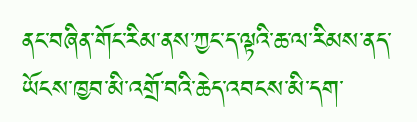ནང་བཞིན་གོང་རིམ་ནས་ཀྱང་ད་ལྟའི་ཆ་ལ་རིམས་ནད་ཡོངས་ཁྱབ་མི་འགྲོ་བའི་ཆེད་འབངས་མི་དག་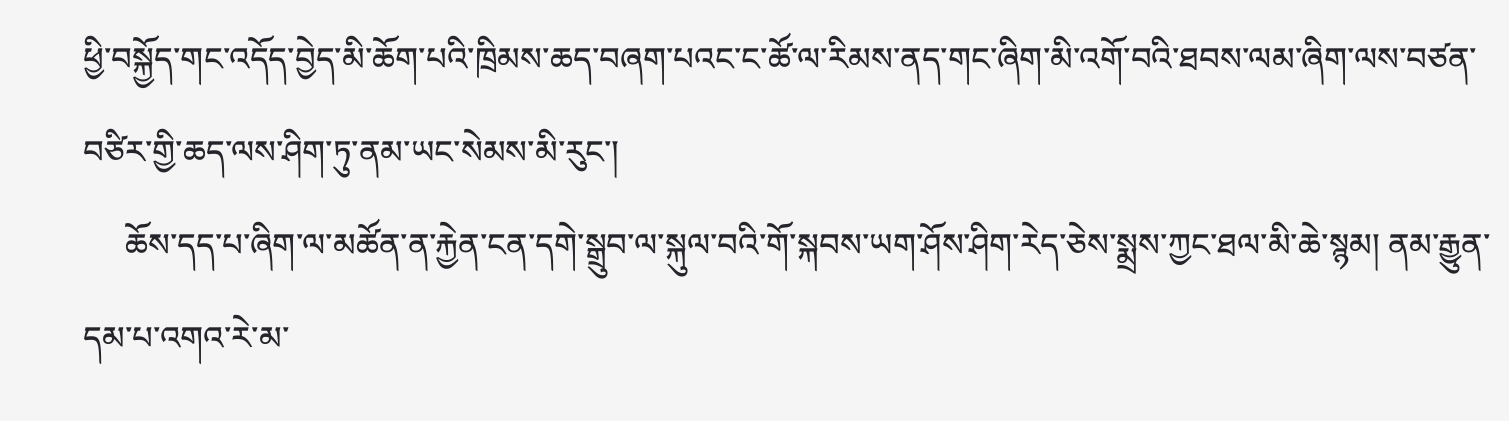ཕྱི་བསྐྱོད་གང་འདོད་བྱེད་མི་ཆོག་པའི་ཁྲིམས་ཆད་བཞག་པའང་ང་ཚོ་ལ་རིམས་ནད་གང་ཞིག་མི་འགོ་བའི་ཐབས་ལམ་ཞིག་ལས་བཙན་བཙིར་གྱི་ཆད་ལས་ཤིག་ཏུ་ནམ་ཡང་སེམས་མི་རུང་།
     ཆོས་དད་པ་ཞིག་ལ་མཚོན་ན་རྐྱེན་ངན་དགེ་སྒྲུབ་ལ་སྐུལ་བའི་གོ་སྐབས་ཡག་ཤོས་ཤིག་རེད་ཅེས་སྨྲས་ཀྱང་ཐལ་མི་ཆེ་སྙམ། ནམ་རྒྱུན་དམ་པ་འགའ་རེ་མ་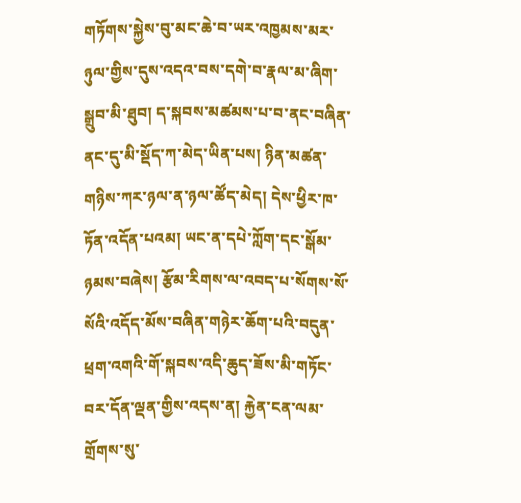གཏོགས་སྐྱེས་བུ་མང་ཆེ་བ་ཡར་འཁྱམས་མར་ཉུལ་གྱིས་དུས་འདའ་བས་དགེ་བ་རྣལ་མ་ཞིག་སྒྲུབ་མི་ཐུབ། ད་སྐབས་མཚམས་པ་བ་ནང་བཞིན་ནང་དུ་མི་སྡོད་ཀ་མེད་ཡིན་པས། ཉིན་མཚན་གཉིས་ཀར་ཉལ་ན་ཉལ་ཚོད་མེད། དེས་ཕྱིར་ཁ་ཏོན་འདོན་པའམ། ཡང་ན་དཔེ་ཀློག་དང་སྒོམ་ཉམས་བཞེས། རྩོམ་རིགས་ལ་འབད་པ་སོགས་སོ་སོའི་འདོད་མོས་བཞིན་གཉེར་ཆོག་པའི་བདུན་ཕྲག་འགའི་གོ་སྐབས་འདི་ཆུད་ཟོས་མི་གཏོང་བར་དོན་ལྡན་གྱིས་འདས་ན། རྐྱེན་ངན་ལམ་གྲོགས་སུ་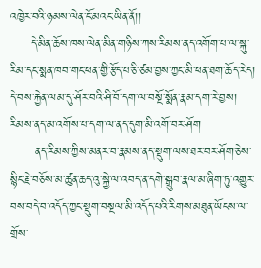འཁྱེར་བའི་ཉམས་ལེན་ངོ་མའང་ཡིན་ནོ།།
     དེ་མིན་ཆོས་ཁས་ལེན་མིན་གཉིས་ཀས་རིམས་ནད་འགོག་པ་ལ་སྐུ་རིམ་དང་སྨན་ཁབ་གང་ཕན་གྱི་རྩོད་པ་ཅི་ཙམ་བྱས་ཀྱང་མི་ཕན་ཐག་ཆོད་རེད། དེ་བས་རྐྱེན་ལམ་དུ་ཤོར་བའི་ཤི་བོ་དག་ལ་བསྔོ་སྨོན་རྣམ་དག་རེ་བྱས། རིམས་ནད་མ་འགོས་པ་དག་ལ་ནད་དུག་མི་འགོ་བར་ཤོག
      ནད་རིམས་ཀྱིས་མནར་བ་རྣམས་ནད་སྡུག་ལས་ཐར་བར་ཤོག་ཅེས་སྙིང་རྗེ་བཅོས་མ་ཚུན་ཆད་འུ་སྐྱེ་ལ་འབད་ན་དགེ་སྒྲུབ་རྣལ་མ་ཞིག་ཏུ་འགྱུར་བས་བདེ་བ་འདོད་ཀྱང་སྡུག་བསྔལ་མི་འདོད་པའི་རིགས་མཐུན་ཡོངས་ལ་གྲོས་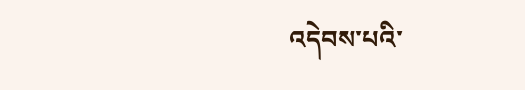འདེབས་པའི་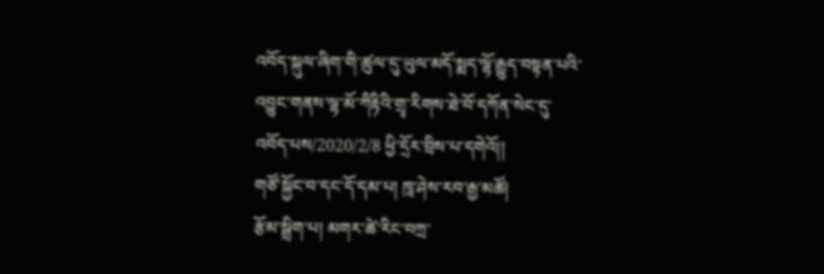འབོད་སྐུལ་ཞིག་གི་ཚུལ་དུ་ཡུལ་མདོ་སྨད་ལྷོ་རྒྱུད་བསྟན་པའི་འབྱུང་གནས་ལྷ་མོ་ཀིརྟིའི་གྲྭ་རིགས་ཐེ་བོ་དཀོན་སེང་དུ་འབོད་པས/2020/2/8 ཕྱི་དྲོར་བྲིས་པ་དགེའོ།།
གཙོ་སྐྱོང་བ་དང་དོ་དམ་པ། ཁཱ་ཤེས་རབ་རྒྱ་མཚོ།
རྩོམ་སྒྲིག་པ། མགར་ཚེ་རིང་བཀྲ་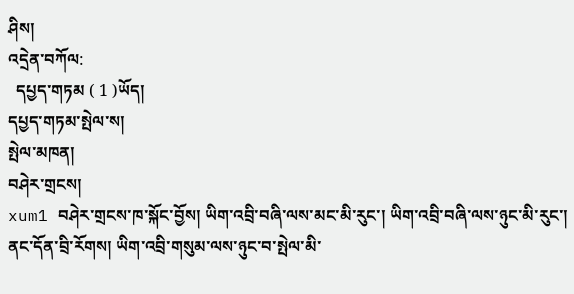ཤིས།
འདྲེན་བཀོལ:
  དཔྱད་གཏམ ( 1 )ཡོད།
དཔྱད་གཏམ་སྤེལ་ས།
སྤེལ་མཁན།
བཤེར་གྲངས།
xum1 བཤེར་གྲངས་ཁ་སྐོང་བྱོས། ཡིག་འབྲི་བཞི་ལས་མང་མི་རུང་། ཡིག་འབྲི་བཞི་ལས་ཉུང་མི་རུང་།
ནང་དོན་བྲི་རོགས། ཡིག་འབྲི་གསུམ་ལས་ཉུང་བ་སྤེལ་མི་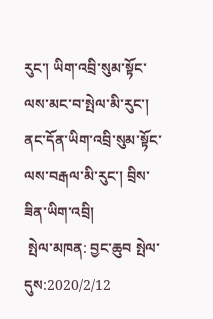རུང་། ཡིག་འབྲི་སུམ་སྟོང་ལས་མང་བ་སྤེལ་མི་རུང་།
ནང་དོན་ཡིག་འབྲི་སུམ་སྟོང་ལས་བརྒལ་མི་རུང་། བྲིས་ཟིན་ཡིག་འབྲི།
 སྤེལ་མཁན: བྱང་ཆུབ སྤེལ་དུས:2020/2/12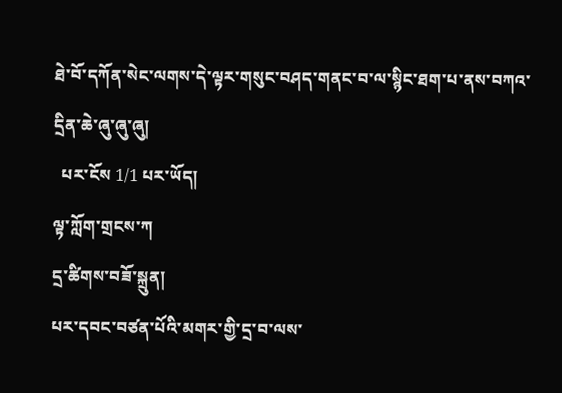ཐེ་བོ་དཀོན་སེང་ལགས་དེ་ལྟར་གསུང་བཤད་གནང་བ་ལ་སྙིང་ཐག་པ་ནས་བཀའ་དྲིན་ཆེ་ཞུ་ཞུ་ཞུ།
  པར་ངོས 1/1 པར་ཡོད།
ལྟ་ཀློག་གྲངས་ཀ
དྲ་ཚིགས་བཟོ་སྐྲུན།
པར་དབང་བཙན་པོའི་མགར་གྱི་དྲ་བ་ལས་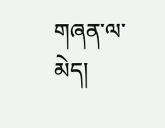གཞན་ལ་མེད།